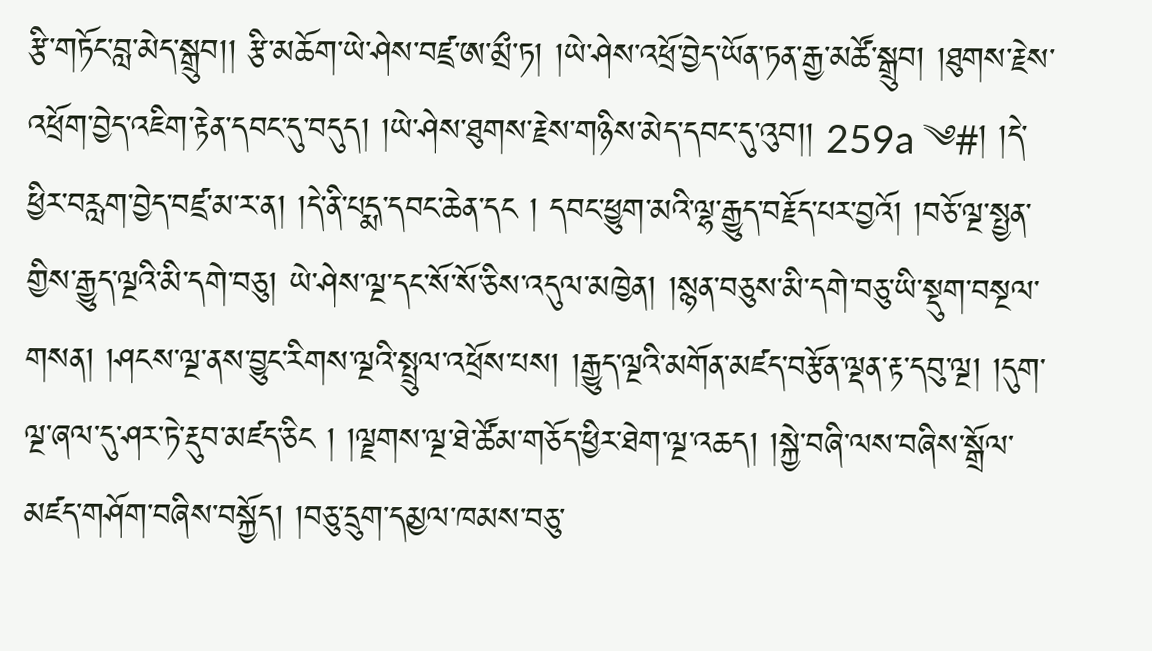རྩི་གཏོང་བླ་མེད་སྒྲུབ།། རྩི་མཆོག་ཡེ་ཤེས་བཛྲ་ཨ་མྲྀ་ཏ། །ཡེ་ཤེས་འཕྲོ་བྱེད་ཡོན་ཏན་རྒྱ་མཚོ་སྒྲུབ། །ཐུགས་རྗེས་འཕྲོག་བྱེད་འཇིག་རྟེན་དབང་དུ་བདུད། །ཡེ་ཤེས་ཐུགས་རྗེས་གཉིས་མེད་དབང་དུ་འུབ།། 259a ༄#། །དེ་ཕྱིར་བརླག་བྱེད་བཛྲ་མ་ར་ན། །དེ་ནི་པདྨ་དབང་ཆེན་དང ། དབང་ཕྱུག་མའི་ལྷ་རྒྱུད་བརྗོད་པར་བྱའོ། །བཅོ་ལྔ་སྤྱན་གྱིས་རྒྱུད་ལྔའི་མི་དགེ་བཅུ། ཡེ་ཤེས་ལྔ་དང་སོ་སོ་ཅིས་འདུལ་མཁྱེན། །སྙན་བཅུས་མི་དགེ་བཅུ་ཡི་སྡུག་བསྔལ་གསན། །ཤངས་ལྔ་ནས་བྱུང་རིགས་ལྔའི་སྤྲུལ་འཕྲོས་པས། །རྒྱུད་ལྔའི་མགོན་མཛད་བརྩོན་ལྡན་རྟ་དབུ་ལྔ། །དུག་ལྔ་ཞལ་དུ་ཤར་ཏེ་རྡུབ་མཛད་ཅིང ། །ལྗགས་ལྔ་ཐེ་ཚོམ་གཅོད་ཕྱིར་ཐེག་ལྔ་འཆད། །སྐྱེ་བཞི་ལས་བཞིས་སྒྲོལ་མཛད་གཤོག་བཞིས་བསྐྱོད། །བཅུ་དྲུག་དམྱལ་ཁམས་བཅུ་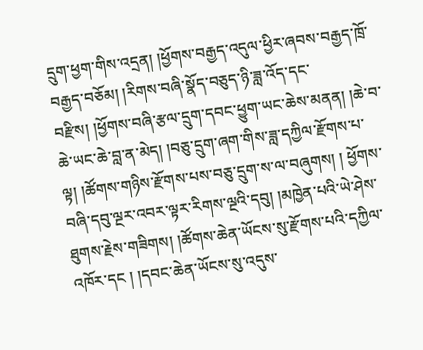དྲུག་ཕྱག་གིས་འདྲན། །ཕྱོགས་བརྒྱད་འདུལ་ཕྱིར་ཞབས་བརྒྱད་ཁྲོ་བརྒྱད་བཅོམ། །རིགས་བཞི་སྣོད་བཅུད་ཉི་ཟླ་འོད་དང་བརྫིས། །ཕྱོགས་བཞི་རྩལ་དྲུག་དབང་ཕྱུག་ཡང་ཆེས་མནན། །ཆེ་བ་ཆེ་ཡང་ཆེ་བླ་ན་མེད། །བཅུ་དྲུག་ཞག་གིས་ཟླ་དཀྱིལ་རྫོགས་པ་ལྟ། །ཚོགས་གཉིས་རྫོགས་པས་བཅུ་དྲུག་ས་ལ་བཞུགས། ། ཕྱོགས་བཞི་དབུ་ལྔར་འབར་ལྟར་རིགས་ལྔའི་དབུ། །མཁྱེན་པའི་ཡེ་ཤེས་ཐུགས་རྗེས་གཟིགས། །ཚོགས་ཆེན་ཡོངས་སུ་རྫོགས་པའི་དཀྱིལ་འཁོར་དང ། །དབང་ཆེན་ཡོངས་སུ་འདུས་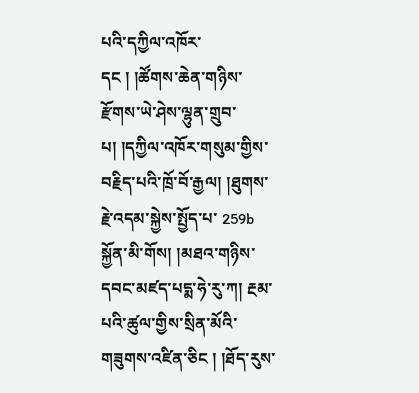པའི་དཀྱིལ་འཁོར་དང ། །ཚོགས་ཆེན་གཉིས་རྫོགས་ཡེ་ཤེས་ལྷུན་གྲུབ་པ། །དཀྱིལ་འཁོར་གསུམ་གྱིས་བརྗིད་པའི་ཁྲོ་བོ་རྒྱལ། །ཐུགས་རྗེ་འདམ་སྐྱེས་སྤྱོད་པ་ 259b སྐྱོན་མི་གོས། །མཐའ་གཉིས་དབང་མཛད་པདྨ་ཧེ་རུ་ཀ། རྔམ་པའི་ཚུལ་གྱིས་སྲིན་མོའི་གཟུགས་འཛིན་ཅིང ། །ཐོད་རུས་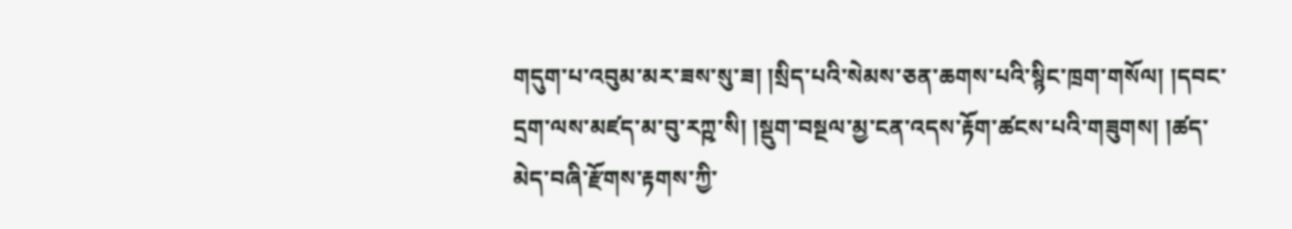གདུག་པ་འབུམ་མར་ཟས་སུ་ཟ། །སྲིད་པའི་སེམས་ཅན་ཆགས་པའི་སྙིང་ཁྲག་གསོལ། །དབང་དྲག་ལས་མཛད་མ་བུ་རཀྵ་སི། །སྡུག་བསྔལ་མྱ་ངན་འདས་རྟོག་ཚངས་པའི་གཟུགས། །ཚད་མེད་བཞི་རྫོགས་རྟགས་ཀྱི་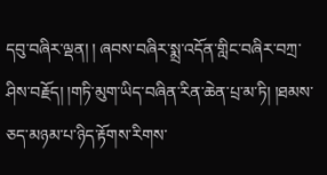དབུ་བཞིར་ལྡན། ། ཞབས་བཞིར་སྨྲ་འདོན་གླིང་བཞིར་བཀྲ་ཤིས་བརྗོད། །གཏི་མུག་ཡིད་བཞིན་རིན་ཆེན་པྲ་མ་ཏི། །ཐམས་ཅད་མཉམ་པ་ཉིད་རྟོགས་རིགས་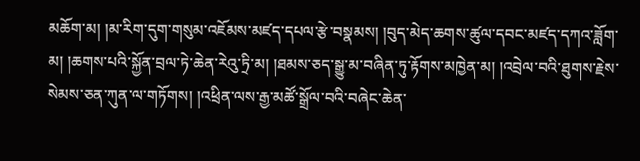མཆོག་མ། །མ་རིག་དུག་གསུམ་འཇོམས་མཛད་དཔལ་རྩེ་བསྣམས། །བུད་མེད་ཆགས་ཚུལ་དབང་མཛད་དཀའ་ཟློག་མ། །ཆགས་པའི་སྐྱོན་བྲལ་ཏེ་ཆེན་རེའུ་ཏྲི་མ། །ཐམས་ཅད་སྒྱུ་མ་བཞིན་ཏུ་རྟོགས་མཁྱེན་མ། །འབྲེལ་བའི་ཐུགས་རྗེས་སེམས་ཅན་ཀུན་ལ་གཏོགས། །འཕྲིན་ལས་རྒྱ་མཚོ་སྒྲོལ་བའི་བཞེང་ཆེན་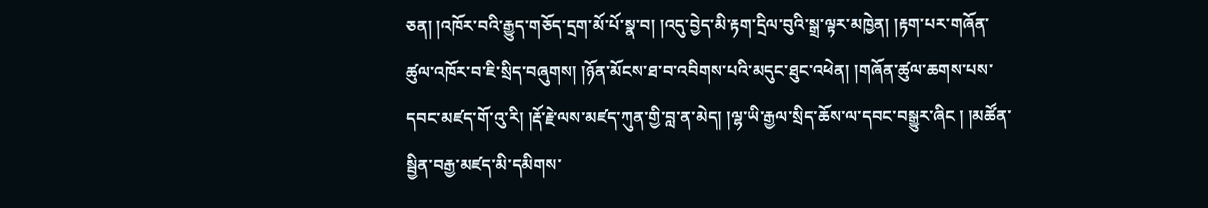ཅན། །འཁོར་བའི་རྒྱུད་གཅོད་དྲག་མོ་པོ་སྣ་བ། །འདུ་བྱེད་མི་རྟག་དྲིལ་བུའི་སྒྲ་ལྟར་མཁྱེན། །རྟག་པར་གཞོན་ཚུལ་འཁོར་བ་ཇི་སྲིད་བཞུགས། །ཉོན་མོངས་ཐ་བ་འབིགས་པའི་མདུང་ཐུང་འཕེན། །གཞོན་ཚུལ་ཆགས་པས་དབང་མཛད་གོ་འུ་རི། །རྡོ་རྗེ་ལས་མཛད་ཀུན་གྱི་བླ་ན་མེད། །ལྷ་ཡི་རྒྱལ་སྲིད་ཆོས་ལ་དབང་བསྒྱུར་ཞིང ། །མཚོན་སྦྱིན་བརྒྱ་མཛད་མི་དམིགས་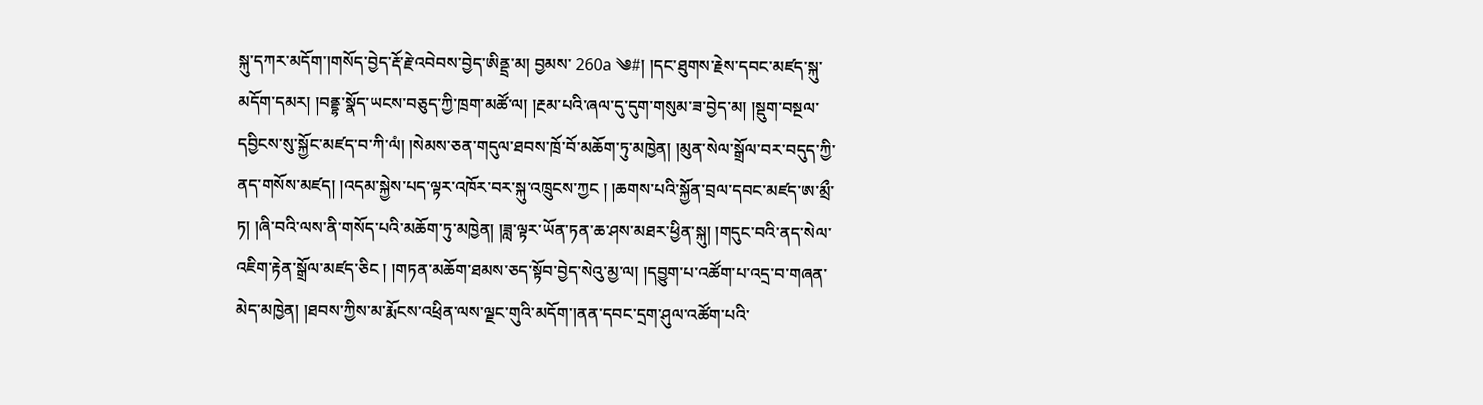སྐུ་དཀར་མདོག་།གསོད་བྱེད་རྡོ་རྗེ་འབེབས་བྱེད་ཨིནྡྲ་མ། བྱམས་ 260a ༄#། །དང་ཐུགས་རྗེས་དབང་མཛད་སྐུ་མདོག་དམར། །བནྡྷ་སྣོད་ཡངས་བཅུད་ཀྱི་ཁྲག་མཚོ་ལ། །རྔམ་པའི་ཞལ་དུ་དུག་གསུམ་ཟ་བྱེད་མ། །སྡུག་བསྔལ་དབྱིངས་སུ་སྐྱོང་མཛད་བ་ཀི་ལཾ། །སེམས་ཅན་གདུལ་ཐབས་ཁྲོ་བོ་མཆོག་ཏུ་མཁྱེན། །མུན་སེལ་སྒྲོལ་བར་བདུད་ཀྱི་ནད་གསོས་མཛད། །འདམ་སྐྱེས་པད་ལྟར་འཁོར་བར་སྐུ་འཁྲུངས་ཀྱང ། །ཆགས་པའི་སྐྱོན་བྲལ་དབང་མཛད་ཨ་མྲྀ་ཏ། །ཞི་བའི་ལས་ནི་གསོད་པའི་མཆོག་ཏུ་མཁྱེན། །ཟླ་ལྟར་ཡོན་ཏན་ཆ་ཤས་མཐར་ཕྱིན་སྐུ། །གདུང་བའི་ནད་སེལ་འཇིག་རྟེན་སྒྲོལ་མཛད་ཅིང ། །གཏན་མཆོག་ཐམས་ཅད་སྟོབ་བྱེད་སེའུ་མྱ་ལ། །དབྱུག་པ་འཚོག་པ་འདྲ་བ་གཞན་མེད་མཁྱེན། །ཐབས་ཀྱིས་མ་རྨོངས་འཕྲིན་ལས་ལྗང་གུའི་མདོག་།ནན་དབང་དྲག་ཤུལ་འཚོག་པའི་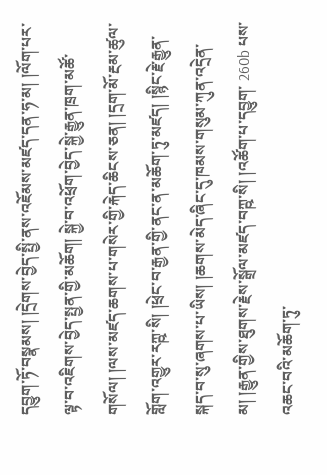དབྱུག་ཏོ་བསྣམས། །དྲེགས་བྱེད་སྤྱི་ནས་འཇོམས་མཛད་དན་ཧ་མ། །ལོག་པར་ལྟ་བ་འཇིགས་བྱེད་སྤྱན་གྱི་མཆོག། སྐྱེ་བ་འཕྲོག་བྱེད་སྐྱེ་རྒྱུན་ཁྲག་མཚོ་གསོལ། །ལས་མཛད་ཆགས་པ་གསེར་གྱི་རྐེད་ཆིངས་ཅན། །དྲག་མོ་རྔམ་ཚུལ་གློག་འགྱུར་རཀྵ་སི། །ཕྲེང་བ་རྒྱན་གྱི་ནང་ན་མཆོག་ཏུ་མཛད། །སྙིང་རྗེ་རྒྱུན་སྐད་བ་སུ་ཞགས་པ་ཡིས། །ཆགས་མེད་ཞིང་དུ་ཁམས་གསུམ་ཀུན་འདྲེན་མ། །རྒྱུན་གྱིས་ཐུགས་རྗེས་སྒྲོལ་མཛད་བཀྵ་སི། །འཚོག་པ་དབྱུག་ 260b པས་འཆང་བའི་མཆོག་ཏུ་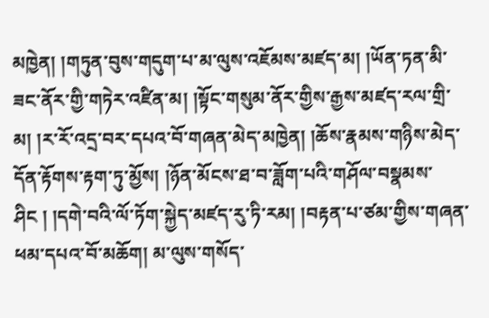མཁྱེན། །གཏུན་བུས་གདུག་པ་མ་ལུས་འཇོམས་མཛད་མ། །ཡོན་ཏན་མི་ཟང་ནོར་གྱི་གཏེར་འཛིན་མ། །སྟོང་གསུམ་ནོར་གྱིས་རྒྱས་མཛད་རལ་གྲི་མ། །ར་རོ་འདྲ་བར་དཔའ་བོ་གཞན་མེད་མཁྱེན། །ཆོས་རྣམས་གཉིས་མེད་དོན་རྟོགས་རྟག་ཏུ་མྱོས། །ཉོན་མོངས་ཐ་བ་ཟློག་པའི་གཤོལ་བསྣམས་ཤིང ། །དགེ་བའི་ལོ་ཏོག་སྐྱེད་མཛད་རུ་ཏི་རམ། །བརྟན་པ་ཙམ་གྱིས་གཞན་ཕམ་དཔའ་བོ་མཆོག། མ་ལུས་གསོད་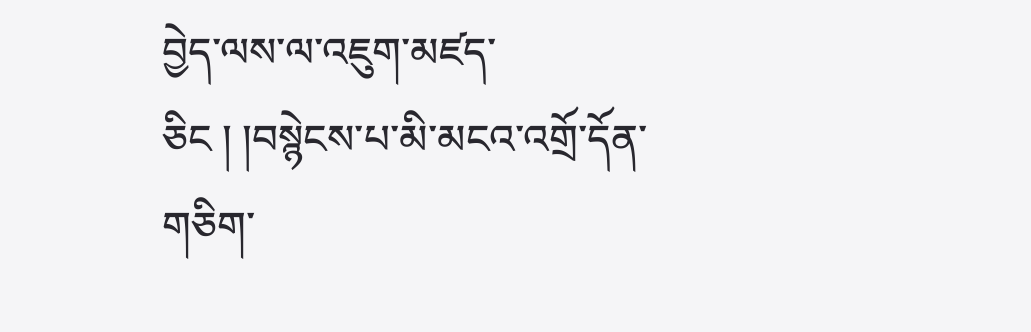བྱེད་ལས་ལ་འཇུག་མཛད་ཅིང ། །བསྙེངས་པ་མི་མངའ་འགྲོ་དོན་གཅིག་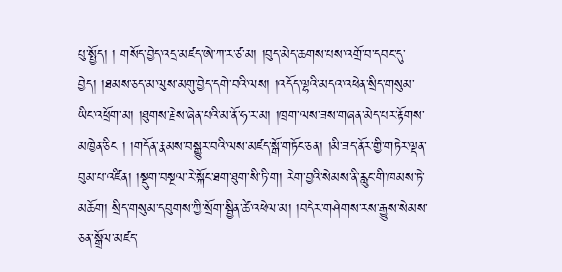པུ་སྤྱོད། ། གསོད་བྱེད་འདྲ་མཛད་ཨེ་ཀ་ར་ཙ་མ། །བུད་མེད་ཆགས་པས་འགྲོ་བ་དབང་དུ་བྱེད། །ཐམས་ཅད་མ་ལུས་མགུ་བྱེད་དགེ་བའི་ལས། །འདོད་ལྷའི་མདའ་འཕེན་སྲིད་གསུམ་ཡིང་འཕྲོག་མ། །ཐུགས་རྗེས་ཞེན་པའི་མ་ནོ་ཧ་ར་མ། །ཁྲག་ལས་ཟས་གཞན་མེད་པར་རྟོགས་མཁྱེན་ཅིང ། །གདོན་རྣམས་བསྒྱུར་བའི་ལས་མཛད་སྒོ་གཏོང་ཅན། །མི་ཟད་ནོར་གྱི་གཏེར་ལྡན་བུམ་པ་འཛིན། །སྡུག་བསྔལ་རེ་སྐོང་ཐག་ཐུག་སི་ཏི་ག། རེག་བྱའི་སེམས་ནི་རླུང་གི་ཁམས་ཏེ་མཆོག། སྲིད་གསུམ་དབུགས་ཀྱི་སྲོག་སྦྱིན་ཚེ་འཕེལ་མ། །བདེར་གཤེགས་རས་རྒྱུས་སེམས་ཅན་སྒྲོལ་མཛད་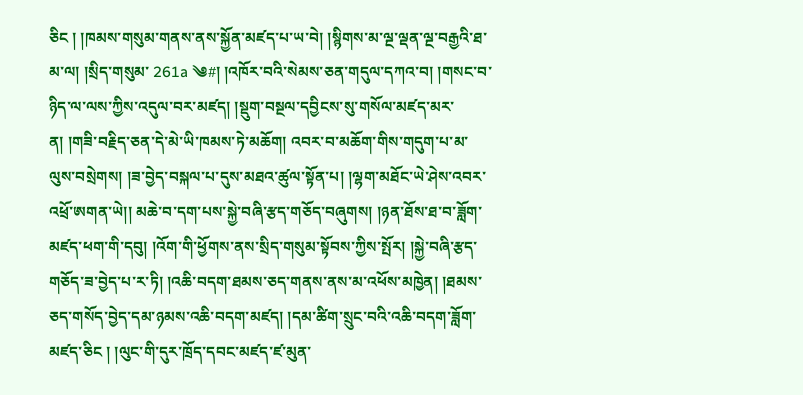ཅིང ། །ཁམས་གསུམ་གནས་ནས་སྐྱོན་མཛད་པ་ཡ་བེ། །སྙིགས་མ་ལྔ་ལྡན་ལྔ་བརྒྱའི་ཐ་མ་ལ། །སྲིད་གསུམ་ 261a ༄#། །འཁོར་བའི་སེམས་ཅན་གདུལ་དཀའ་བ། །གསང་བ་ཉིད་ལ་ལས་ཀྱིས་འདུལ་བར་མཛད། །སྡུག་བསྔལ་དབྱིངས་སུ་གསོལ་མཛད་མར་ན། །གཟི་བརྗིད་ཅན་དེ་མེ་ཡི་ཁམས་ཏེ་མཆོག། འབར་བ་མཆོག་གིས་གདུག་པ་མ་ལུས་བསྲེགས། །ཟ་བྱེད་བསྐལ་པ་དུས་མཐའ་ཚུལ་སྟོན་པ། །ལྷག་མཐོང་ཡེ་ཤེས་འབར་འཕྲོ་ཨགན་ཡེ།། མཆེ་བ་དག་པས་སྐྱེ་བཞི་རྩད་གཅོད་བཞུགས། །ཉན་ཐོས་ཐ་བ་ཟློག་མཛད་ཕག་གི་དབུ། །འོག་གི་ཕྱོགས་ནས་སྲིད་གསུམ་སྟོབས་ཀྱིས་སྤོར། །སྐྱེ་བཞི་རྩད་གཅོད་ཟ་བྱེད་པ་ར་ཏི། །འཆི་བདག་ཐམས་ཅད་གནས་ནས་མ་འཕོས་མཁྱེན། །ཐམས་ཅད་གསོད་བྱེད་དམ་ཉམས་འཆི་བདག་མཛད། །དམ་ཚིག་སྲུང་བའི་འཆི་བདག་ཟློག་མཛད་ཅིང ། །ལུང་གི་དུར་ཁྲོད་དབང་མཛད་ཛ་མུན་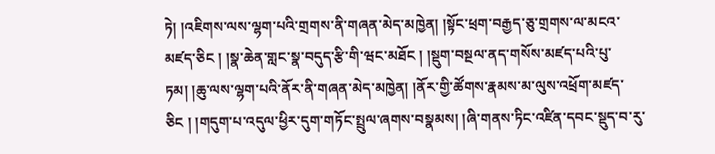ཏེ། །འཇིགས་ལས་ལྷག་པའི་གྲགས་ནི་གཞན་མེད་མཁྱེན། །སྟོང་ཕྲག་བརྒྱད་ཅུ་གྲགས་ལ་མངའ་མཛད་ཅིང ། །སྣ་ཆེན་གླང་སྣ་བདུད་རྩི་གི་ཝང་མཐོང ། །སྡུག་བསྔལ་ནད་གསོས་མཛད་པའི་པུ་ཏམ། །ཆུ་ལས་ལྷག་པའི་ནོར་ནི་གཞན་མེད་མཁྱེན། །ནོར་གྱི་ཚོགས་རྣམས་མ་ལུས་འཕྲོག་མཛད་ཅིང ། །གདུག་པ་འདུལ་ཕྱིར་དུག་གཏོང་སྤྲུལ་ཞགས་བསྣམས། །ཞི་གནས་ཏིང་འཛིན་དབང་སྡུད་བ་རུ་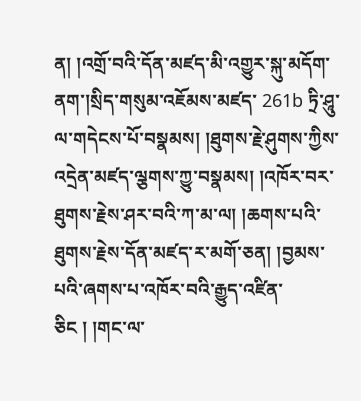ན། །འགྲོ་བའི་དོན་མཛད་མི་འགྱུར་སྐུ་མདོག་ནག་།སྲིད་གསུམ་འཇོམས་མཛད་ 261b ཏྲི་ཤཱུ་ལ་གདེངས་པོ་བསྣམས། །ཐུགས་རྗེ་ཤུགས་ཀྱིས་འདྲེན་མཛད་ལྕགས་ཀྱུ་བསྣམས། །འཁོར་བར་ཐུགས་རྗེས་ཤར་བའི་ཀ་མ་ལ། །ཆགས་པའི་ཐུགས་རྗེས་དོན་མཛད་ར་མགོ་ཅན། །བྱམས་པའི་ཞགས་པ་འཁོར་བའི་རྒྱུད་འཛིན་ཅིང ། །གང་ལ་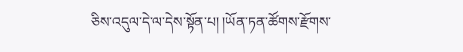ཅིས་འདུལ་དེ་ལ་དེས་སྟོན་པ། །ཡོན་ཏན་ཚོགས་རྫོགས་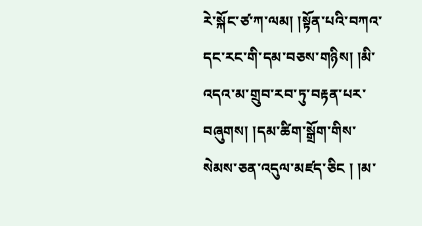རེ་སྐོང་ཙ་ཀ་ལམ། །སྟོན་པའི་བཀའ་དང་རང་གི་དམ་བཅས་གཉིས། །མི་འདའ་མ་གྲུབ་རབ་ཏུ་བརྟན་པར་བཞུགས། །དམ་ཚིག་སྒྲོག་གིས་སེམས་ཅན་འདུལ་མཛད་ཅིང ། །མ་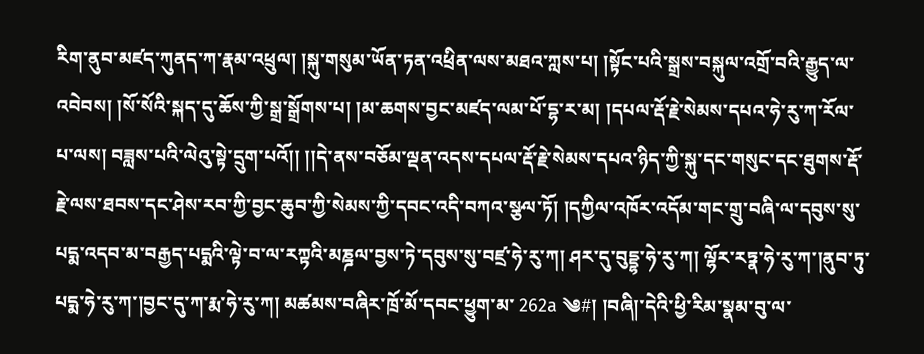རིག་ནུབ་མཛད་ཀུནད་ཀ་རྣམ་འཕྲུལ། །སྐུ་གསུམ་ཡོན་ཏན་འཕྲིན་ལས་མཐའ་ཀླས་པ། །སྟོང་པའི་སྒྲས་བསྐུལ་འགྲོ་བའི་རྒྱུད་ལ་འབེབས། །སོ་སོའི་སྐད་དུ་ཆོས་ཀྱི་སྒྲ་སྒྲོགས་པ། །མ་ཆགས་བྱང་མཛད་ལམ་པོ་དྷ་ར་མ། །དཔལ་རྡོ་རྗེ་སེམས་དཔའ་ཧེ་རུ་ཀ་རོལ་པ་ལས། བཟླས་པའི་ལེའུ་སྟེ་དྲུག་པའོ།། །།དེ་ནས་བཅོམ་ལྡན་འདས་དཔལ་རྡོ་རྗེ་སེམས་དཔའ་ཉིད་ཀྱི་སྐུ་དང་གསུང་དང་ཐུགས་རྡོ་རྗེ་ལས་ཐབས་དང་ཤེས་རབ་ཀྱི་བྱང་ཆུབ་ཀྱི་སེམས་ཀྱི་དབང་འདི་བཀའ་སྩལ་ཏོ། །དཀྱིལ་འཁོར་འདོམ་གང་གྲུ་བཞི་ལ་དབུས་སུ་པདྨ་འདབ་མ་བརྒྱད་པདྨའི་ལྟེ་བ་ལ་རཀྟའི་མཎྜལ་བྱས་ཏེ་དབུས་སུ་བཛྲ་ཧེ་རུ་ཀ། ཤར་དུ་བུདྡྷ་ཧེ་རུ་ཀ། ལྷོར་རཏྣ་ཧེ་རུ་ཀ་།ནུབ་ཏུ་པདྨ་ཧེ་རུ་ཀ་།བྱང་དུ་ཀ་རྨ་ཧེ་རུ་ཀ། མཚམས་བཞིར་ཁྲོ་མོ་དབང་ཕྱུག་མ་ 262a ༄#། །བཞི།་དེའི་ཕྱི་རིམ་སྣམ་བུ་ལ་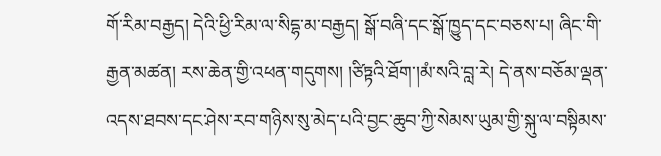གོ་རིམ་བརྒྱད། དེའི་ཕྱི་རིམ་ལ་སིདྷ་མ་བརྒྱད། སྒོ་བཞི་དང་སྒོ་ཁྱུད་དང་བཅས་པ། ཞིང་གི་རྒྱན་མཚན། རས་ཆེན་གྱི་འཕན་གདུགས། །ཙིཏྟའི་ཐོག་།མཾ་སའི་བླ་རེ། དེ་ནས་བཅོམ་ལྡན་འདས་ཐབས་དང་ཤེས་རབ་གཉིས་སུ་མེད་པའི་བྱང་ཆུབ་ཀྱི་སེམས་ཡུམ་གྱི་སྐུ་ལ་བསྟིམས་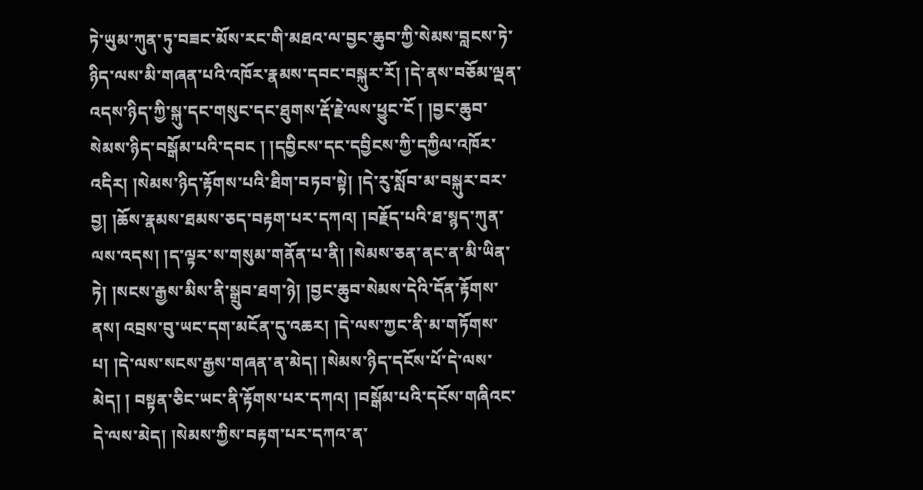ཏེ་ཡུམ་ཀུན་ཏུ་བཟང་མོས་རང་གི་མཐའ་ལ་བྱང་ཆུབ་ཀྱི་སེམས་བླངས་ཏེ་ཉིད་ལས་མི་གཞན་པའི་འཁོར་རྣམས་དབང་བསྐུར་རོ། །དེ་ནས་བཅོམ་ལྡན་འདས་ཉིད་ཀྱི་སྐུ་དང་གསུང་དང་ཐུགས་རྡོ་རྗེ་ལས་ཕྱུང་ངོ ། །བྱང་ཆུབ་སེམས་ཉིད་བསྒོམ་པའི་དབང ། །དབྱིངས་དང་དབྱིངས་ཀྱི་དཀྱིལ་འཁོར་འདིར། །སེམས་ཉིད་རྟོགས་པའི་ཐིག་བཏབ་སྟེ། །དེ་རུ་སློབ་མ་བསྐུར་བར་བྱ། །ཆོས་རྣམས་ཐམས་ཅད་བརྟག་པར་དཀའ། །བརྗོད་པའི་ཐ་སྙད་ཀུན་ལས་འདས། །ད་ལྟར་ས་གསུམ་གནོན་པ་ནི། །སེམས་ཅན་ནང་ན་མི་ཡིན་ཏེ། །སངས་རྒྱས་མིས་ནི་སྒྲུབ་ཐག་ཉེ། །བྱང་ཆུབ་སེམས་དེའི་དོན་རྟོགས་ནས། འབྲས་བུ་ཡང་དག་མངོན་དུ་འཆར། །དེ་ལས་ཀྱང་ནི་མ་གཏོགས་པ། །དེ་ལས་སངས་རྒྱས་གཞན་ན་མེད། །སེམས་ཉིད་དངོས་པོ་དེ་ལས་མེད། ། བསྟན་ཅིང་ཡང་ནི་རྟོགས་པར་དཀའ། །བསྒོམ་པའི་དངོས་གཞིའང་དེ་ལས་མེད། །སེམས་ཀྱིས་བརྟག་པར་དཀའ་ན་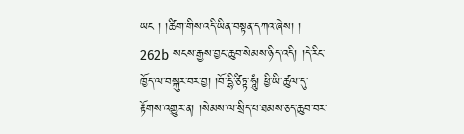ཡང ། །ཚིག་གིས་འདི་ཡིན་བསྟན་དཀའ་ཞེས། ། 262b སངས་རྒྱས་བྱང་ཆུབ་སེམས་ཉིད་འདི། །དེ་རིང་ཁྱོད་ལ་བསྐུར་བར་བྱ། །བོ་དྷི་ཙིཏྟ་ཧཱུཾ། ཕྱི་ཡི་ཚུལ་དུ་རྟོགས་འགྱུར་ན། །སེམས་ལ་སྲིད་པ་ཐམས་ཅད་ཆུབ་བར་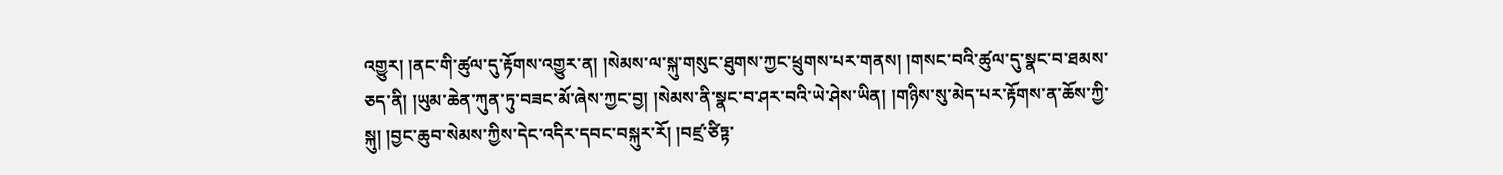འགྱུར། །ནང་གི་ཚུལ་དུ་རྟོགས་འགྱུར་ན། །སེམས་ལ་སྐུ་གསུང་ཐུགས་ཀྱང་ཕྲུགས་པར་གནས། །གསང་བའི་ཚུལ་དུ་སྣང་བ་ཐམས་ཅད་ནི། །ཡུམ་ཆེན་ཀུན་ཏུ་བཟང་མོ་ཞེས་ཀྱང་བྱ། །སེམས་ནི་སྣང་བ་ཤར་བའི་ཡེ་ཤེས་ཡིན། །གཉིས་སུ་མེད་པར་རྟོགས་ན་ཆོས་ཀྱི་སྐུ། །བྱང་ཆུབ་སེམས་ཀྱིས་དེང་འདིར་དབང་བསྐུར་རོ། །བཛྲ་ཙིཏྟ་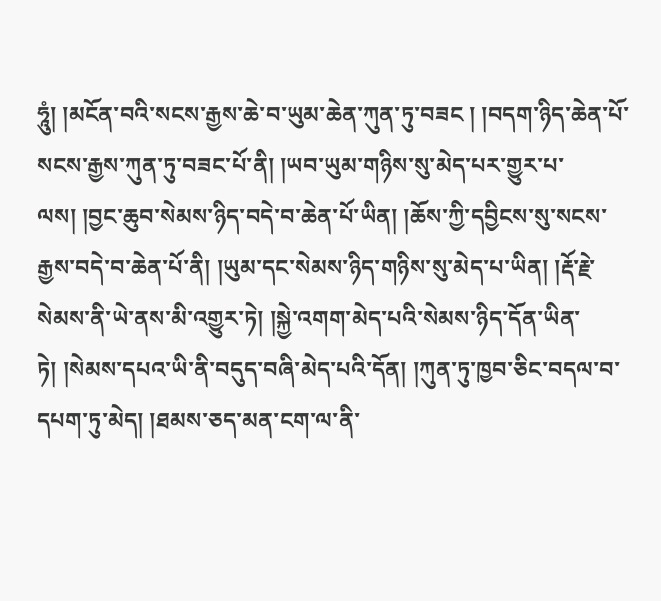ཧཱུཾ། །མངོན་བའི་སངས་རྒྱས་ཆེ་བ་ཡུམ་ཆེན་ཀུན་ཏུ་བཟང ། །བདག་ཉིད་ཆེན་པོ་སངས་རྒྱས་ཀུན་ཏུ་བཟང་པོ་ནི། །ཡབ་ཡུམ་གཉིས་སུ་མེད་པར་གྱུར་པ་ལས། །བྱང་ཆུབ་སེམས་ཉིད་བདེ་བ་ཆེན་པོ་ཡིན། །ཆོས་ཀྱི་དབྱིངས་སུ་སངས་རྒྱས་བདེ་བ་ཆེན་པོ་ནི། །ཡུམ་དང་སེམས་ཉིད་གཉིས་སུ་མེད་པ་ཡིན། །རྡོ་རྗེ་སེམས་ནི་ཡེ་ནས་མི་འགྱུར་ཏེ། །སྐྱེ་འགག་མེད་པའི་སེམས་ཉིད་དོན་ཡིན་ཏེ། །སེམས་དཔའ་ཡི་ནི་བདུད་བཞི་མེད་པའི་དོན། །ཀུན་ཏུ་ཁྱབ་ཅིང་བདལ་བ་དཔག་ཏུ་མེད། །ཐམས་ཅད་མན་ངག་ལ་ནི་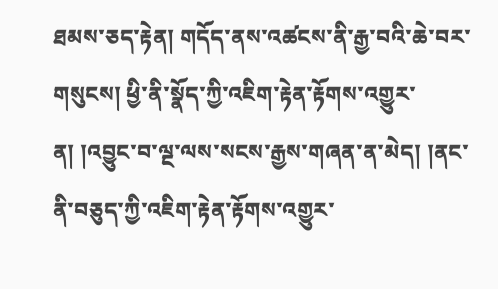ཐམས་ཅད་རྟེན། གདོད་ནས་འཚངས་ནི་རྒྱ་བའི་ཆེ་བར་གསུངས། ཕྱི་ནི་སྣོད་ཀྱི་འཇིག་རྟེན་རྟོགས་འགྱུར་ན། །འབྱུང་བ་ལྔ་ལས་སངས་རྒྱས་གཞན་ན་མེད། །ནང་ནི་བཅུད་ཀྱི་འཇིག་རྟེན་རྟོགས་འགྱུར་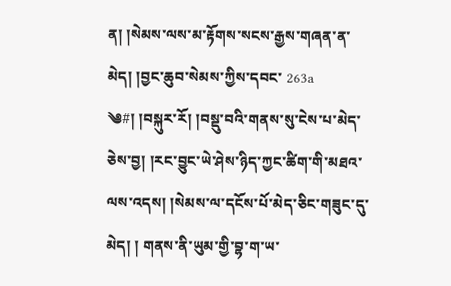ན། །སེམས་ལས་མ་རྟོགས་སངས་རྒྱས་གཞན་ན་མེད། །བྱང་ཆུབ་སེམས་ཀྱིས་དབང་ 263a ༄#། །བསྐུར་རོ། །བསྡུ་བའི་གནས་སུ་ངེས་པ་མེད་ཅེས་བྱ། །རང་བྱུང་ཡེ་ཤེས་ཉིད་ཀྱང་ཚིག་གི་མཐའ་ལས་འདས། །སེམས་ལ་དངོས་པོ་མེད་ཅིང་གཟུང་དུ་མེད། ། གནས་ནི་ཡུམ་གྱི་བྷ་ག་ཡ་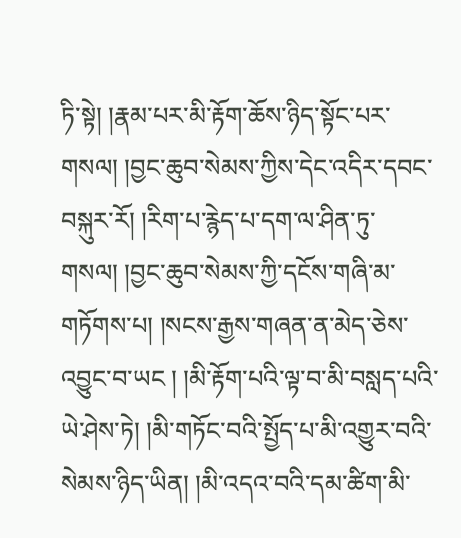ཏི་སྟེ། །རྣམ་པར་མི་རྟོག་ཆོས་ཉིད་སྟོང་པར་གསལ། །བྱང་ཆུབ་སེམས་ཀྱིས་དེང་འདིར་དབང་བསྐུར་རོ། །རིག་པ་རྙེད་པ་དག་ལ་ཤིན་ཏུ་གསལ། །བྱང་ཆུབ་སེམས་ཀྱི་དངོས་གཞི་མ་གཏོགས་པ། །སངས་རྒྱས་གཞན་ན་མེད་ཅེས་འབྱུང་བ་ཡང ། །མི་རྟོག་པའི་ལྟ་བ་མི་བསླད་པའི་ཡེ་ཤེས་ཏེ། །མི་གཏོང་བའི་སྤྱོད་པ་མི་འགྱུར་བའི་སེམས་ཉིད་ཡིན། །མི་འདའ་བའི་དམ་ཚིག་མི་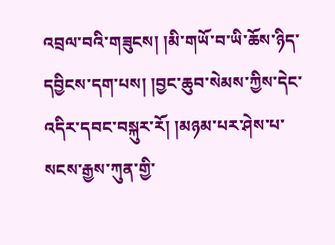འབྲལ་བའི་གཟུངས། །མི་གཡོ་བ་ཡི་ཆོས་ཉིད་དབྱིངས་དག་པས། །བྱང་ཆུབ་སེམས་ཀྱིས་དེང་འདིར་དབང་བསྐུར་རོ། །མཉམ་པར་ཤེས་པ་སངས་རྒྱས་ཀུན་གྱི་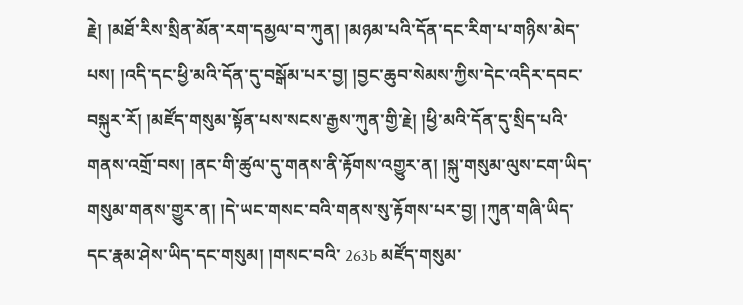རྗེ། །མཐོ་རིས་སྲིན་མོན་རག་དམྱལ་བ་ཀུན། །མཉམ་པའི་དོན་དང་རིག་པ་གཉིས་མེད་པས། །འདི་དང་ཕྱི་མའི་དོན་དུ་བསྒོམ་པར་བྱ། །བྱང་ཆུབ་སེམས་ཀྱིས་དེང་འདིར་དབང་བསྐུར་རོ། །མཛོད་གསུམ་སྟོན་པས་སངས་རྒྱས་ཀུན་གྱི་རྗེ། །ཕྱི་མའི་དོན་དུ་སྲིད་པའི་གནས་འགྲོ་བས། །ནང་གི་ཚུལ་དུ་གནས་ནི་རྟོགས་འགྱུར་ན། །སྐུ་གསུམ་ལུས་ངག་ཡིད་གསུམ་གནས་གྱུར་ན། །དེ་ཡང་གསང་བའི་གནས་སུ་རྟོགས་པར་བྱ། །ཀུན་གཞི་ཡིད་དང་རྣམ་ཤེས་ཡིད་དང་གསུམ། །གསང་བའི་ 263b མཛོད་གསུམ་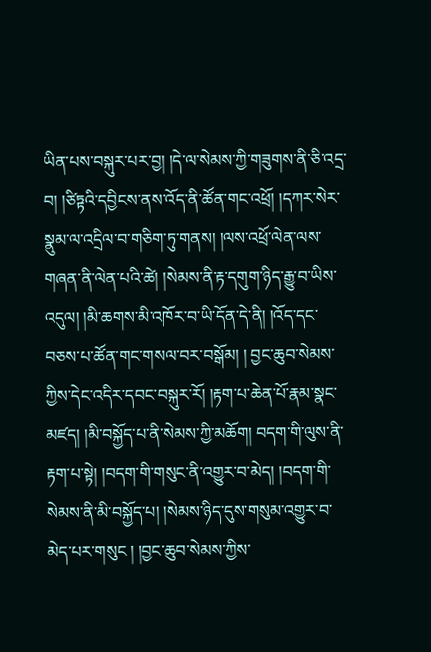ཡིན་པས་བསྐུར་པར་བྱ། །དེ་ལ་སེམས་ཀྱི་གཟུགས་ནི་ཅི་འདྲ་བ། །ཙིཏྟའི་དབྱིངས་ནས་འོད་ནི་ཚོན་གང་འཕྲོ། །དཀར་སེར་སྣུམ་ལ་འདྲིལ་བ་གཅིག་ཏུ་གནས། །ལས་འཕྲོ་ལེན་ལས་གཞན་ནི་ལེན་པའི་ཚེ། །སེམས་ནི་རྟ་དགུག་ཉིད་རྒྱུ་བ་ཡིས་འདུལ། །མི་ཆགས་མི་འཁོར་བ་ཡི་དོན་དེ་ནི། །འོད་དང་བཅས་པ་ཚོན་གང་གསལ་བར་བསྒོམ། ། བྱང་ཆུབ་སེམས་ཀྱིས་དེང་འདིར་དབང་བསྐུར་རོ། །རྟག་པ་ཆེན་པོ་རྣམ་སྣང་མཛད། །མི་བསྐྱོད་པ་ནི་སེམས་ཀྱི་མཆོག། བདག་གི་ལུས་ནི་རྟག་པ་སྟེ། །བདག་གི་གསུང་ནི་འགྱུར་བ་མེད། །བདག་གི་སེམས་ནི་མི་བསྐྱོད་པ། །སེམས་ཉིད་དུས་གསུམ་འགྱུར་བ་མེད་པར་གསུང ། །བྱང་ཆུབ་སེམས་ཀྱིས་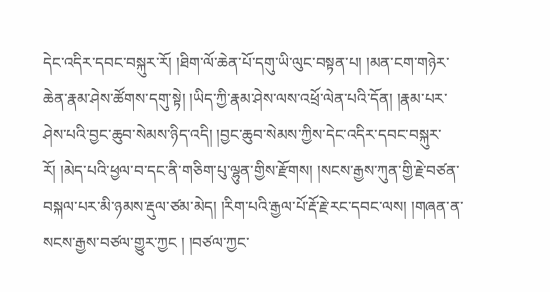དེང་འདིར་དབང་བསྐུར་རོ། །ཐིག་ལོ་ཆེན་པོ་དགུ་ཡི་ལུང་བསྟན་པ། །མན་ངག་གཉེར་ཆེན་རྣམ་ཤེས་ཚོགས་དགུ་སྟེ། །ཡིད་ཀྱི་རྣམ་ཤེས་ལས་འཕྲོ་ལེན་པའི་དོན། །རྣམ་པར་ཤེས་པའི་བྱང་ཆུབ་སེམས་ཉིད་འདི། །བྱང་ཆུབ་སེམས་ཀྱིས་དེང་འདིར་དབང་བསྐུར་རོ། །མེད་པའི་ཕྱལ་བ་དང་ནི་གཅིག་པུ་ལྷུན་གྱིས་རྫོགས། །སངས་རྒྱས་ཀུན་གྱི་རྗེ་བཙན་བསྐལ་པར་མི་ཉམས་རྡུལ་ཙམ་མེད། །རིག་པའི་རྒྱལ་པོ་རྡོ་རྗེ་རང་དབང་ལས། །གཞན་ན་སངས་རྒྱས་བཙལ་གྱུར་ཀྱང ། །བཙལ་ཀྱང་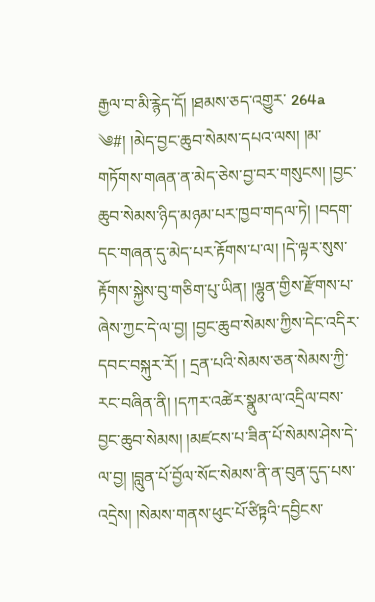རྒྱལ་བ་མི་རྙེད་དོ། །ཐམས་ཅད་འགྱུར་ 264a ༄#། །མེད་བྱང་ཆུབ་སེམས་དཔའ་ལས། །མ་གཏོགས་གཞན་ན་མེད་ཅེས་བྱ་བར་གསུངས། །བྱང་ཆུབ་སེམས་ཉིད་མཉམ་པར་ཁྱབ་གདལ་ཏེ། །བདག་དང་གཞན་དུ་མེད་པར་རྟོགས་པ་ལ། །དེ་ལྟར་སུས་རྟོགས་སྐྱེས་བུ་གཅིག་པུ་ཡིན། །ལྷུན་གྱིས་རྫོགས་པ་ཞེས་ཀྱང་དེ་ལ་བྱ། །བྱང་ཆུབ་སེམས་ཀྱིས་དེང་འདིར་དབང་བསྐུར་རོ། ། དྲན་པའི་སེམས་ཅན་སེམས་ཀྱི་རང་བཞིན་ནི། །དཀར་འཚེར་སྣུམ་ལ་འདྲིལ་བས་བྱང་ཆུབ་སེམས། །མཛངས་པ་ཟིན་པོ་སེམས་ཤེས་དེ་ལ་བྱ། །བླུན་པོ་བྱོལ་སོང་སེམས་ནི་ན་བུན་དུད་པས་འདྲེས། །སེམས་གནས་ཕུང་པོ་ཙིཏྟའི་དབྱིངས་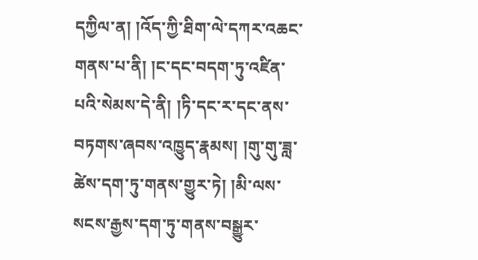དཀྱིལ་ན། །འོད་ཀྱི་ཐིག་ལེ་དཀར་འཆང་གནས་པ་ནི། །ང་དང་བདག་ཏུ་འཛིན་པའི་སེམས་དེ་ནི། །ཏི་དང་ར་དང་ནས་བཏགས་ཞབས་འཁྱུད་རྣམས། །གུ་གུ་ཟླ་ཚེས་དག་ཏུ་གནས་གྱུར་ཏེ། །མི་ལས་སངས་རྒྱས་དག་ཏུ་གནས་བསྒྱུར་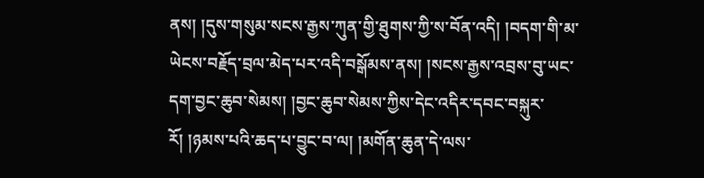ནས། །དུས་གསུམ་སངས་རྒྱས་ཀུན་གྱི་ཐུགས་ཀྱི་ས་བོན་འདི། །བདག་གི་མ་ཡེངས་བརྗོད་བྲལ་མེད་པར་འདི་བསྒོམས་ནས། །སངས་རྒྱས་འབྲས་བུ་ཡང་དག་བྱང་ཆུབ་སེམས། །བྱང་ཆུབ་སེམས་ཀྱིས་དེང་འདིར་དབང་བསྐུར་རོ། །ཉམས་པའི་ཆད་པ་བྱུང་བ་ལ། །མགོན་ཆུན་དེ་ལས་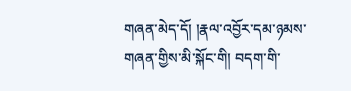གཞན་མེད་དོ། །རྣལ་འབྱོར་དམ་ཉམས་གཞན་གྱིས་མི་སྐོང་གི། བདག་གི་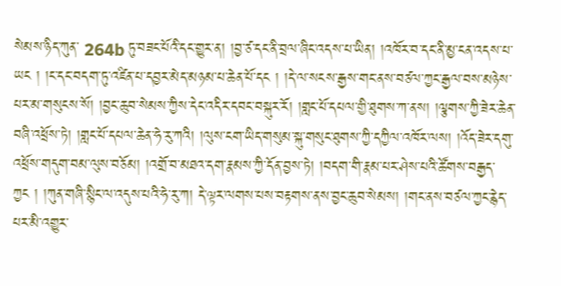སེམས་ཉིད་ཀུན་ 264b ཏུ་བཟང་པོའི་དང་གྱུར་ན། །བྱ་ཙ་དང་ནི་བྲལ་ཞིང་འདས་པ་ཡིན། །འཁོར་བ་དང་ནི་མྱ་ངན་འདས་པ་ཡང ། །ང་དང་བདག་ཏུ་འཛིན་པ་དབྱར་མེད་མཉམ་པ་ཆེན་པོ་དང ། །དེ་ལ་སངས་རྒྱས་གང་ནས་བཙལ་ཀྱང་རྒྱལ་བས་མཉེས་པར་མ་གསུངས་སོ། །བྱང་ཆུབ་སེམས་ཀྱིས་དེང་འདིར་དབང་བསྐུར་རོ། །གླང་པོ་དཔལ་གྱི་ཐུགས་ཀ་ནས། །ལྕགས་ཀྱི་ཟེར་ཆེན་བཞི་འཕྲོས་ཏེ། །གླང་པོ་དཔལ་ཆེན་ཧེ་རུ་ཀའི། །ལུས་ངག་ཡིད་གསུམ་སྐུ་གསུང་ཐུགས་ཀྱི་དཀྱིལ་འཁོར་ལས། །འོད་ཟེར་དགུ་འཕྲོས་གདུག་བམ་ལུས་བཅོམ། །འགྲོ་བ་མཐའ་དག་རྣམས་ཀྱི་དོན་བྱས་ཏེ། །བདག་གི་རྣམ་པར་ཤེས་པའི་ཚོགས་བརྒྱད་ཀྱང ། །ཀུན་གཞི་སྙིང་ལ་འདུས་པའི་ཧེ་རུ་ཀ། དེ་ལྟར་ལགས་པས་བརྟགས་ནས་བྱང་ཆུབ་སེམས། །གང་ནས་བཙལ་ཀྱང་རྙེད་པར་མི་འགྱུར་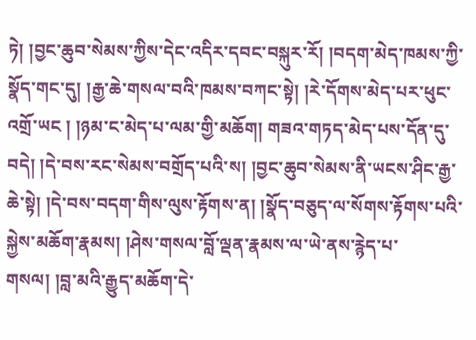ཏེ། །བྱང་ཆུབ་སེམས་ཀྱིས་དེང་འདིར་དབང་བསྐུར་རོ། །བདག་མེད་ཁམས་ཀྱི་སྣོད་གང་དུ། །རྒྱ་ཆེ་གསལ་བའི་ཁམས་བཀང་སྟེ། །རེ་དོགས་མེད་པར་ཕུང་འགྲོ་ཡང ། །ཉམ་ང་མེད་པ་ལམ་གྱི་མཆོག། གཟའ་གཏད་མེད་པས་དོན་དུ་བདེ། །དེ་བས་རང་སེམས་བགྲོད་པའི་ས། །བྱང་ཆུབ་སེམས་ནི་ཡངས་ཤིང་རྒྱ་ཆེ་སྟེ། །དེ་བས་བདག་གིས་ལུས་རྟོགས་ན། །སྣོད་བཅུད་ལ་སོགས་རྟོགས་པའི་སྐྱེས་མཆོག་རྣམས། །ཤེས་གསལ་བློ་ལྡན་རྣམས་ལ་ཡེ་ནས་རྙེད་པ་གསལ། །བླ་མའི་རྒྱུད་མཆོག་དེ་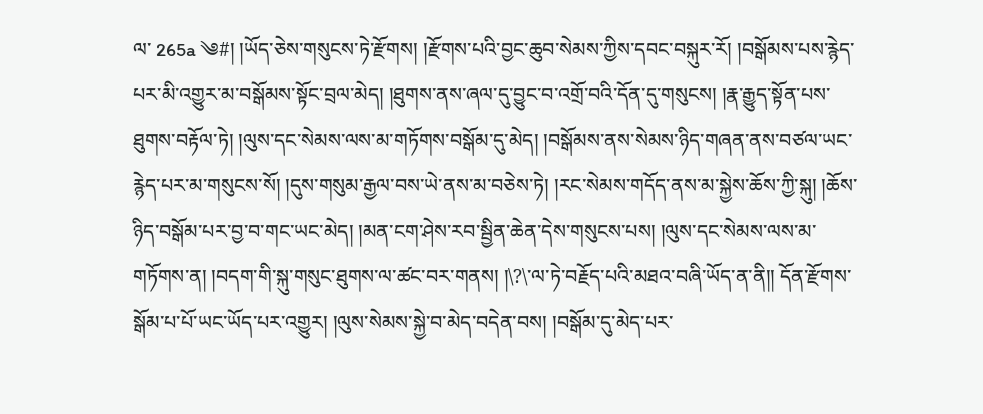ལ་ 265a ༄#། །ཡོད་ཅེས་གསུངས་ཏེ་རྫོགས། །རྫོགས་པའི་བྱང་ཆུབ་སེམས་ཀྱིས་དབང་བསྐུར་རོ། །བསྒོམས་པས་རྙེད་པར་མི་འགྱུར་མ་བསྒོམས་སྟོང་བྲལ་མེད། །ཐུགས་ནས་ཞལ་དུ་བྱུང་བ་འགྲོ་བའི་དོན་དུ་གསུངས། །རྣ་རྒྱུད་སྟོན་པས་ཐུགས་བརྟོལ་ཏེ། །ལུས་དང་སེམས་ལས་མ་གཏོགས་བསྒོམ་དུ་མེད། །བསྒོམས་ནས་སེམས་ཉིད་གཞན་ནས་བཙལ་ཡང་རྙེད་པར་མ་གསུངས་སོ། །དུས་གསུམ་རྒྱལ་བས་ཡེ་ནས་མ་བཅེས་ཏེ། །རང་སེམས་གདོད་ནས་མ་སྐྱེས་ཆོས་ཀྱི་སྐུ། །ཆོས་ཉིད་བསྒོམ་པར་བྱ་བ་གང་ཡང་མེད། །མན་ངག་ཤེས་རབ་སྦྱིན་ཆེན་དེས་གསུངས་པས། །ལུས་དང་སེམས་ལས་མ་གཏོགས་ན། །བདག་གི་སྐུ་གསུང་ཐུགས་ལ་ཚང་བར་གནས། །\?\་ལ་ཏེ་བརྗོད་པའི་མཐའ་བཞི་ཡོད་ན་ནི།། དོན་རྫོགས་སྒོམ་པ་པོ་ཡང་ཡོད་པར་འགྱུར། །ལུས་སེམས་སྐྱེ་བ་མེད་བདེན་བས། །བསྒོམ་དུ་མེད་པར་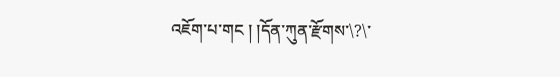འཇོག་པ་གང ། །དོན་ཀུན་རྫོགས་\?\་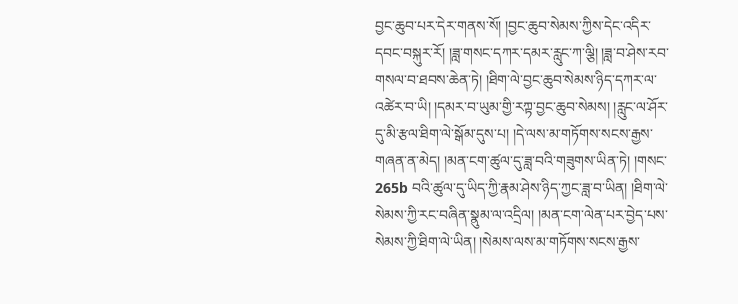བྱང་ཆུབ་པར་དེར་གནས་སོ། །བྱང་ཆུབ་སེམས་ཀྱིས་དེང་འདིར་དབང་བསྐུར་རོ། །ཟླ་གསང་དཀར་དམར་རླུང་ཀ་ལྕི། །ཟླ་བ་ཤེས་རབ་གསལ་བ་ཐབས་ཆེན་ཏེ། །ཐིག་ལེ་བྱང་ཆུབ་སེམས་ཉིད་དཀར་ལ་འཚེར་བ་ཡི། །དམར་བ་ཡུམ་གྱི་རཀྟ་བྱང་ཆུབ་སེམས། །རླུང་ལ་ཤོར་དུ་མི་རྩལ་ཐིག་ལེ་སྒོམ་དུས་པ། །དེ་ལས་མ་གཏོགས་སངས་རྒྱས་གཞན་ན་མེད། །མན་ངག་ཚུལ་དུ་ཟླ་བའི་གཟུགས་ཡིན་ཏེ། །གསང་ 265b བའི་ཚུལ་དུ་ཡིད་ཀྱི་རྣམ་ཤེས་ཉིད་ཀྱང་ཟླ་བ་ཡིན། །ཐིག་ལེ་སེམས་ཀྱི་རང་བཞིན་སྣུམ་ལ་འདྲིལ། །མན་ངག་ལེན་པར་བྱེད་པས་སེམས་ཀྱི་ཐིག་ལེ་ཡིན། །སེམས་ལས་མ་གཏོགས་སངས་རྒྱས་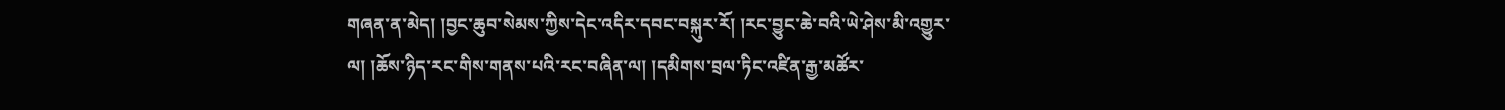གཞན་ན་མེད། །བྱང་ཆུབ་སེམས་ཀྱིས་དེང་འདིར་དབང་བསྐུར་རོ། །རང་བྱུང་ཆེ་བའི་ཡེ་ཤེས་མི་འགྱུར་ལ། །ཆོས་ཉིད་རང་གིས་གནས་པའི་རང་བཞིན་ལ། །དམིགས་བྲལ་ཏིང་འཛིན་རྒྱ་མཚོར་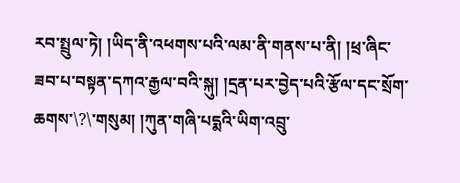རབ་སྤྲུལ་ཏེ། །ཡིད་ནི་འཕགས་པའི་ལམ་ནི་གནས་པ་ནི། །ཕྲ་ཞིང་ཟབ་པ་བསྟན་དཀའ་རྒྱལ་བའི་སྐུ། །དྲན་པར་བྱེད་པའི་རྩོལ་དང་སྲོག་ཆགས་\?\་གསུམ། །ཀུན་གཞི་པདྨའི་ཡིག་འབྲུ་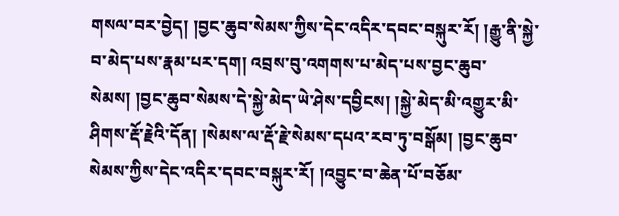གསལ་བར་བྱེད། །བྱང་ཆུབ་སེམས་ཀྱིས་དེང་འདིར་དབང་བསྐུར་རོ། །རྒྱུ་ནི་སྐྱེ་བ་མེད་པས་རྣམ་པར་དག། འབྲས་བུ་འགགས་པ་མེད་པས་བྱང་ཆུབ་སེམས། །བྱང་ཆུབ་སེམས་དེ་སྐྱེ་མེད་ཡེ་ཤེས་དབྱིངས། །སྐྱེ་མེད་མི་འགྱུར་མི་ཤིགས་རྡོ་རྗེའི་དོན། །སེམས་ལ་རྡོ་རྗེ་སེམས་དཔའ་རབ་ཏུ་བསྒོམ། །བྱང་ཆུབ་སེམས་ཀྱིས་དེང་འདིར་དབང་བསྐུར་རོ། །འབྱུང་བ་ཆེན་པོ་བཅོམ་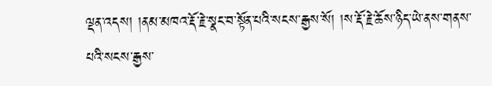ལྡན་འདས། །ནམ་མཁའ་རྡོ་རྗེ་སྣང་བ་སྟོན་པའི་སངས་རྒྱས་སོ། །ས་རྡོ་རྗེ་ཆོས་ཉིད་ཡེ་ནས་གནས་པའི་སངས་རྒྱས་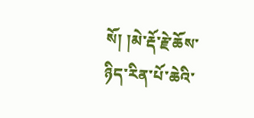སོ། །མེ་རྡོ་རྗེ་ཆོས་ཉིད་རིན་པོ་ཆེའི་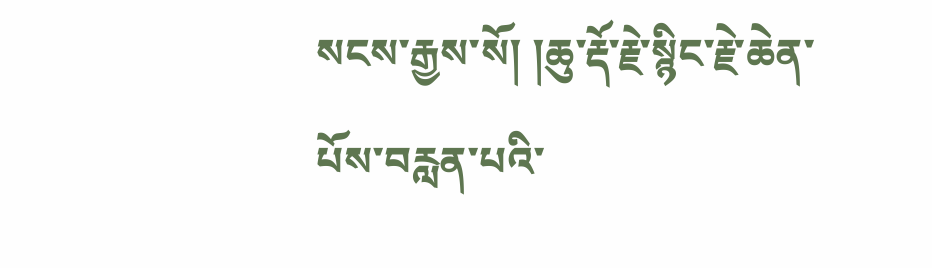སངས་རྒྱས་སོ། །ཆུ་རྡོ་རྗེ་སྙིང་རྗེ་ཆེན་པོས་བརླན་པའི་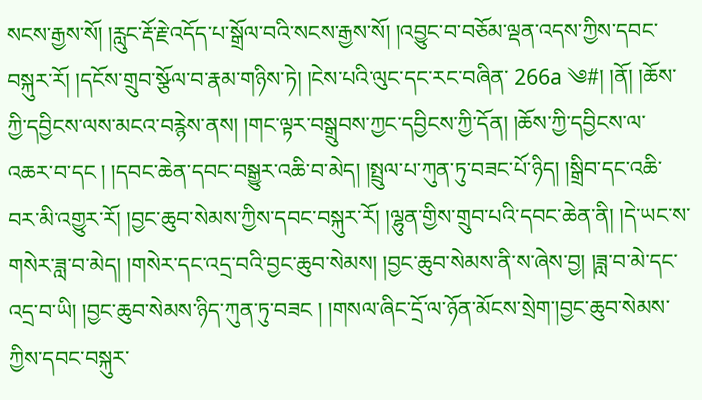སངས་རྒྱས་སོ། །རླུང་རྡོ་རྗེ་འདོད་པ་སྒྲོལ་བའི་སངས་རྒྱས་སོ། །འབྱུང་བ་བཅོམ་ལྡན་འདས་ཀྱིས་དབང་བསྐུར་རོ། །དངོས་གྲུབ་སྩོལ་བ་རྣམ་གཉིས་ཏེ། །ངེས་པའི་ལུང་དང་རང་བཞིན་ 266a ༄#། །ནོ། །ཆོས་ཀྱི་དབྱིངས་ལས་མངའ་བརྙེས་ནས། །གང་ལྟར་བསྒྲུབས་ཀྱང་དབྱིངས་ཀྱི་དོན། །ཆོས་ཀྱི་དབྱིངས་ལ་འཆར་བ་དང ། །དབང་ཆེན་དབང་བསྒྱུར་འཆི་བ་མེད། །སྤྲུལ་པ་ཀུན་ཏུ་བཟང་པོ་ཉིད། །སྒྲིབ་དང་འཆི་བར་མི་འགྱུར་རོ། །བྱང་ཆུབ་སེམས་ཀྱིས་དབང་བསྐུར་རོ། །ལྷུན་གྱིས་གྲུབ་པའི་དབང་ཆེན་ནི། །དེ་ཡང་ས་གསེར་ཟླ་བ་མེད། །གསེར་དང་འདྲ་བའི་བྱང་ཆུབ་སེམས། །བྱང་ཆུབ་སེམས་ནི་ས་ཞེས་བྱ། །ཟླ་བ་མེ་དང་འདྲ་བ་ཡི། །བྱང་ཆུབ་སེམས་ཉིད་ཀུན་ཏུ་བཟང ། །གསལ་ཞིང་དྲོ་ལ་ཉོན་མོངས་སྲེག་།བྱང་ཆུབ་སེམས་ཀྱིས་དབང་བསྐུར་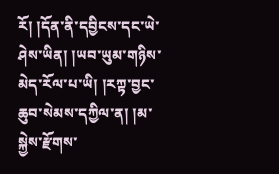རོ། །དོན་ནི་དབྱིངས་དང་ཡེ་ཤེས་ཡིན། །ཡབ་ཡུམ་གཉིས་མེད་རོལ་པ་ཡི། །རཀྟ་བྱང་ཆུབ་སེམས་དཀྱིལ་ན། །མ་སྐྱེས་རྫོགས་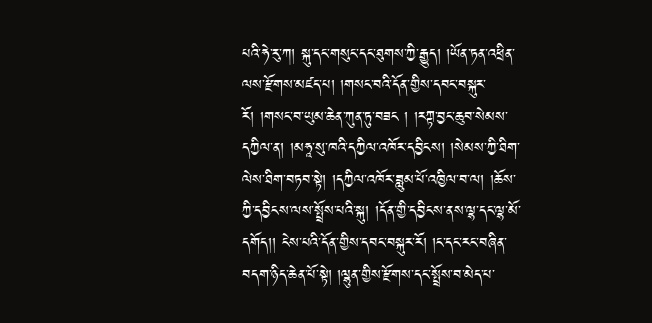པའི་ཧེ་རུ་ཀ། སྐུ་དང་གསུང་དང་ཐུགས་ཀྱི་རྒྱུད། །ཡོན་ཏན་འཕྲིན་ལས་རྫོགས་མཛད་པ། །གསང་བའི་དོན་གྱིས་དབང་བསྐུར་རོ། །གསང་བ་ཡུམ་ཆེན་ཀུན་ཏུ་བཟང ། །རཀྟ་བྱང་ཆུབ་སེམས་དཀྱིལ་ན། །མཧཱ་སུ་ཁའི་དཀྱིལ་འཁོར་དབྱིངས། །སེམས་ཀྱི་ཐིག་ལེས་ཐིག་བཏབ་སྟེ། །དཀྱིལ་འཁོར་ཟླུམ་པོ་འཁྱིལ་བ་ལ། །ཆོས་ཀྱི་དབྱིངས་ལས་སྤྲོས་པའི་སྐུ། །དོན་གྱི་དབྱིངས་ནས་ལྷ་དང་ལྷ་མོ་དགོད།། ངེས་པའི་དོན་གྱིས་དབང་བསྐུར་རོ། །ང་དང་རང་བཞིན་བདག་ཉིད་ཆེན་པོ་སྟེ། །ལྷུན་གྱིས་རྫོགས་དང་སྤྲོས་བ་མེད་པ་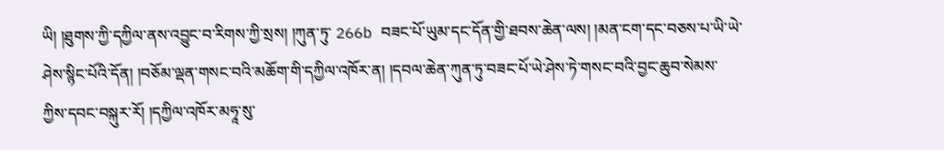ཡི། །ཐུགས་ཀྱི་དཀྱིལ་ནས་འབྱུང་བ་རིགས་ཀྱི་སྲས། །ཀུན་ཏུ་ 266b བཟང་པོ་ཡུམ་དང་དོན་གྱི་ཐབས་ཆེན་ལས། །མན་ངག་དང་བཅས་པ་ཡི་ཡེ་ཤེས་སྙིང་པོའི་དོན། །བཅོམ་ལྡན་གསང་བའི་མཆོག་གི་དཀྱིལ་འཁོར་ན། །དབལ་ཆེན་ཀུན་ཏུ་བཟང་པོ་ཡེ་ཤེས་ཏེ་གསང་བའི་བྱང་ཆུབ་སེམས་ཀྱིས་དབང་བསྐུར་རོ། །དཀྱིལ་འཁོར་མཧཱ་སུ་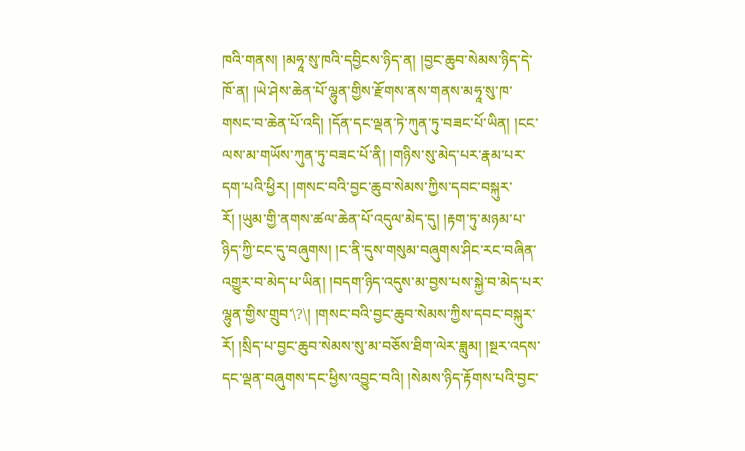ཁའི་གནས། །མཧཱ་སུ་ཁའི་དབྱིངས་ཉིད་ན། །བྱང་ཆུབ་སེམས་ཉིད་དེ་ཁོ་ན། །ཡེ་ཤེས་ཆེན་པོ་ལྷུན་གྱིས་རྫོགས་ནས་གནས་མཧཱ་སུ་ཁ་གསང་བ་ཆེན་པོ་འདི། །དོན་དང་ལྡན་ཏེ་ཀུན་ཏུ་བཟང་པོ་ཡིན། །ངང་ལས་མ་གཡོས་ཀུན་ཏུ་བཟང་པོ་ནི། །གཉིས་སུ་མེད་པར་རྣམ་པར་དག་པའི་ཕྱིར། །གསང་བའི་བྱང་ཆུབ་སེམས་ཀྱིས་དབང་བསྐུར་རོ། །ཡུམ་གྱི་ནགས་ཚལ་ཆེན་པོ་འདུལ་མེད་དུ། །རྟག་ཏུ་མཉམ་པ་ཉིད་ཀྱི་ངང་དུ་བཞུགས། །ང་ནི་དུས་གསུམ་བཞུགས་ཤིང་རང་བཞིན་འགྱུར་བ་མེད་པ་ཡིན། །བདག་ཉིད་འདུས་མ་བྱས་པས་སྐྱེ་བ་མེད་པར་ལྷུན་གྱིས་གྲུབ་\?\། །གསང་བའི་བྱང་ཆུབ་སེམས་ཀྱིས་དབང་བསྐུར་རོ། །སྲིད་པ་བྱང་ཆུབ་སེམས་སུ་མ་བཅོས་ཐིག་ལེར་ཟླུམ། །སྔར་འདས་དང་ལྡན་བཞུགས་དང་ཕྱིས་འབྱུང་བའི། །སེམས་ཉིད་རྟོགས་པའི་བྱང་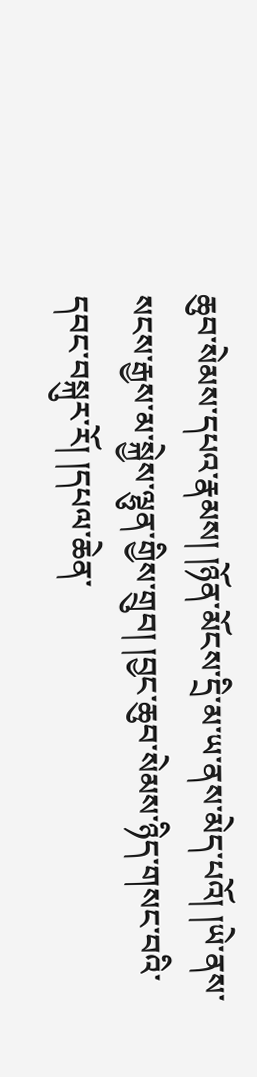ཆུབ་སེམས་དཔའ་རྣམས། །ཉོན་མོངས་དྲི་མ་ཡ་ནས་མེད་པའོ། །ཡེ་ནས་སངས་རྒྱས་མ་སྐྱེས་ལྷུན་གྱིས་གྲུབ། །བྱང་ཆུབ་སེམས་ཉིད་གསང་བའི་དབང་བསྐུར་རོ། །དཔལ་ཆེན་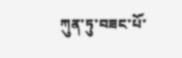ཀུན་ཏུ་བཟང་པོ་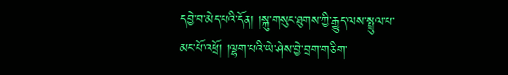དབྱེ་བ་མེད་པའི་དོན། །སྐུ་གསུང་ཐུགས་ཀྱི་རྒྱུད་ལས་སྤྲུལ་པ་མང་པོ་འཕྲོ། །ལྷག་པའི་ཡེ་ཤེས་བྱེ་བྲག་གཅིག་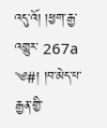འདུ་འོ། །ཕྱག་རྒྱ་འགྱུར་ 267a ༄#། །བ་མེད་པ་རྒྱན་གྱི་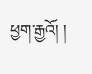ཕྱག་རྒྱའོ། །